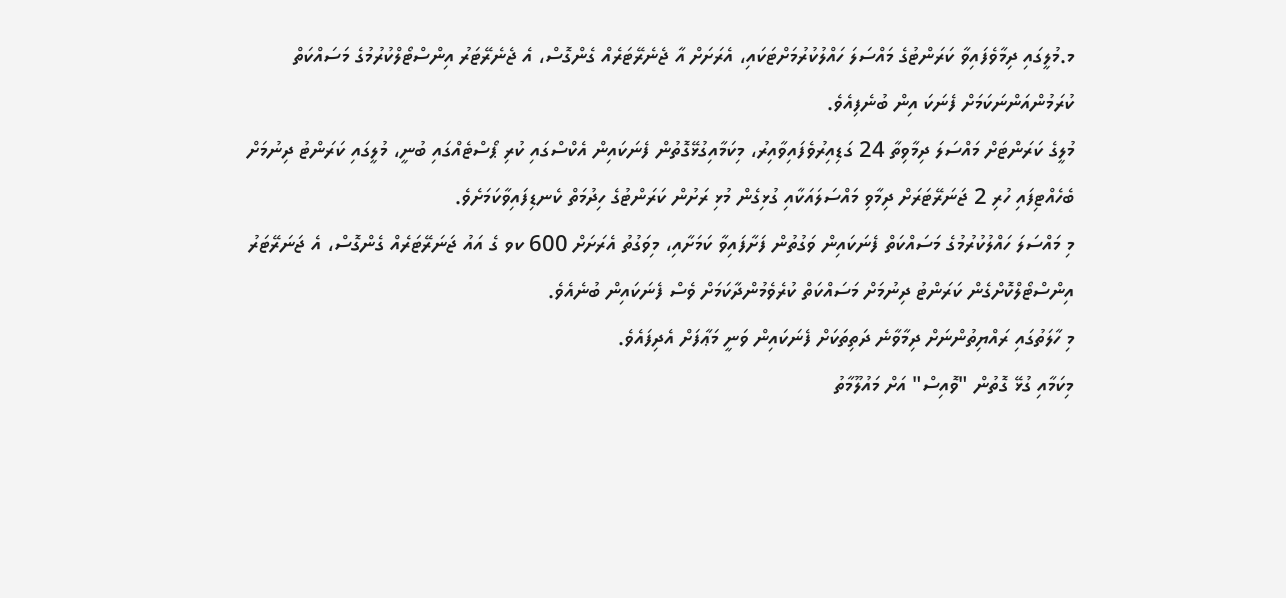މ.މުލީގައި ދިމާވެފައިވާ ކަރަންޓުގެ މައްސަލަ ހައްލުކުރުމަށްޓަކައި، އެރަށަށް އާ ޖެނެރޭޓަރެއް ގެންގޮސް، އެ ޖެނެރޭޓަރު އިންސްޓޯލްކުރުމުގެ މަސައްކަތް ކުރަމުންއަންނަކަމަށް ފެނަކަ އިން ބުނެފިއެވެ.
މުލީގެ ކަރަންޓަށް މައްސަލަ ދިމާވިތާ 24 ގަޑިއިރުވެފައިވާއިރު، މިކަމާއިގުޅޭގޮތުން ފެނަކައިން އެކްސްގައި ކުރި ޕޯސްޓެއްގައި ބުނީ، މުލީގައި ކަރަންޓު ދިނުމަށް ބެހެއްޓިފައި ހުރި 2 ޖަނަރޭޓަރަށް ދިމާވި މައްސަލައަކާއި ގުޅިގެން މުޅި ރަށުން ކަރަންޓުގެ ހިދުމަތް ކެނޑިފައިވާކަމަށެވެ.
މި މައްސަލަ ހައްލުކުރުމުގެ މަސައްކަތް ފެނަކައިން ވަގުތުން ފަށާފައިވާ ކަމަށާއި، މިވަގުތު އެރަށަށް 600 ކވ ގެ އައު ޖަނަރޭޓަރެއް ގެންގޮސް، އެ ޖަނަރޭޓަރު އިންސްޓޯލްކޮށްގެން ކަރަންޓު ދިނުމަށް މަސައްކަތް ކުރެވެމުންދާކަމަށް ވެސް ފެނަކައިން ބުނެއެވެ.
މި ހާލަތުގައި ރައްޔިތުންނަށް ދިމާވާނެ ދަތިތަކަށް ފެނަކައިން ވަނީ މަޢާފަށް އެދިފައެވެ.
މިކަމާއި ގުޅޭ ގޮތުން "ވޮއިސް" އަށް މައުލޫމާތު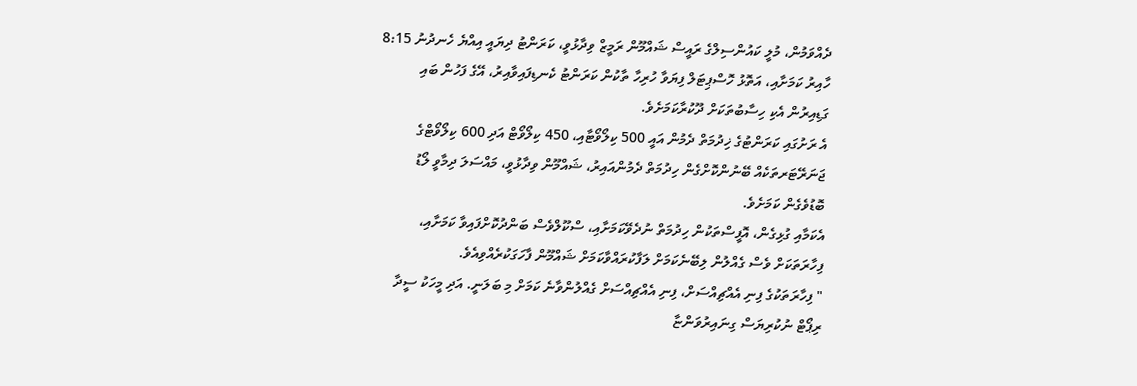ދެއްވަމުން، މުލީ ކައުންސިލްގެ ރައީސް ޝައްމޫން ރަމީޒް ވިދާޅުވީ، ކަރަންޓު ދިޔައީ އިއްޔެ ހެނދުނު 8:15 ހާއިރު ކަމަށާއި، އަތޮޅު ހޮސްޕިޓަލް ފިޔަވާ ހުރިހާ ތާކުން ކަރަންޓު ކެނޑިފައިވާއިރު، އޭގެ ފަހުން ބައި ގަޑިއިރުން އެކި ހިސާބުތަކަށް ދޫކުރާކަމަށެވެ.
އެ ރަށުގައި ކަރަންޓުގެ ޚިދުމަތް ދެމުން އައީ 500 ކިލޯވޯޓާއި، 450 ކިލޯވޯޓް އަދި 600 ކިލޯވޯޓްގެ ޖަނަރޭޓަރތަކެއް ބޭނުންކޮށްގެން ހިދުމަތް ދެމުންއައިރު، ޝައްމޫން ވިދާޅުވީ، މައްސަލަ ދިމާވީ ލޯޑު ބޮޑުވެގެން ކަމަށެވެ.
އެކަމާއި ގުޅިގެން، އޮފީސްތަކުން ހިދުމަތް ނުދެވޭކަމަށާއި، ސްކޫލްވެސް ބަންދުކޮށްފައިވާ ކަމަށާއި، ފިހާރަތަކަށް ވެސް ގެއްލުން ލިބޭނެކަމަށް ލަފާކުރައްވާކަމަށް ޝައްމޫން ފާހަގަކުރެއްވިއެވެ.
" ފިހާރަތަކުގެ ފިނި އެއްޗިއްސަށް، ފިނި އެއްޗިއްސަށް ގެއްލުންވާނެ ކަމަށް މި ބަލަނީ. އަދި މީހަކު ސީދާ ރިޕޯޓް ނުކުރިޔަސް ގިނައިރުވަންޏާ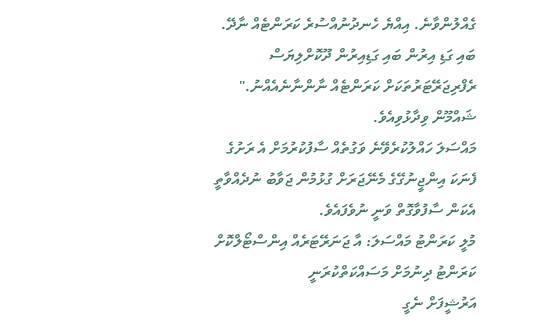ގެއްލުންވާނެ. އިއްޔެ ހެނދުނުއްސުރެ ކަރަންޓެއް ނާދޭ. ބައި ގަޑި އިރުން ބައި ގަޑިއިރުން ދޫކޮށްލިޔަސް ރެފްރިޖަރޭޓަރުތަކަށް ކަރަންޓެއް ނާންނާނެއެއްނު."
ޝައްމޫން ވިދާޅުވިއެވެ.
މައްސަލަ ހައްލުކުރެވޭނެ ވަގުތެއް ސާފުކުރުމަށް އެ ރަށުގެ ފެނަކަ އިންޖީނުގޭގެ މެނޭޖަރަށް ގުޅުމުން ޖަވާބު ނުދެއްވާތީ އެކަން ސާފުވާގޮތް ވަނީ ނުވެފައެވެ.
މުލީ ކަރަންޓު މައްސަލަ: އާ ޖަނަރޭޓަރެއް އިންސްޓޯލްކޮށް ކަރަންޓު ދިނުމަށް މަސައްކަތްކުރަނީ
އަރުޝީފަށް ނެގީ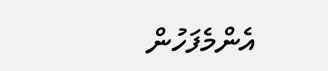އެންމެފަހުން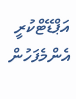އަޕްޑޭޓްކުރީ
އެންމެފަހުން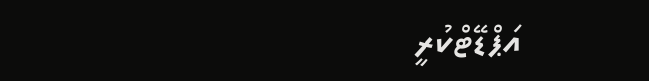އަޕްޑޭޓްކުރީ